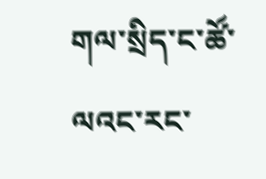གལ་སྲིད་ང་ཚོ་ལའང་རང་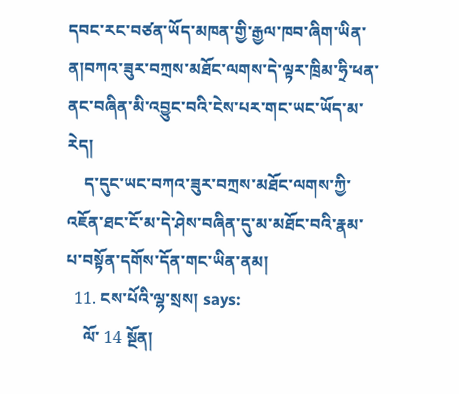དབང་རང་བཙན་ཡོད་མཁན་གྱི་རྒྱལ་ཁབ་ཞིག་ཡིན་ན།བཀའ་ཟུར་བཀྲས་མཐོང་ལགས་དེ་ལྟར་ཁྲིམ་ཧྲི་ཕན་ནང་བཞིན་མི་འབྱུང་བའི་ངེས་པར་གང་ཡང་ཡོད་མ་རེད།
    ད་དུང་ཡང་བཀའ་ཟུར་བཀྲས་མཐོང་ལགས་ཀྱི་འཇོན་ཐང་ངོ་མ་དེ་ཤེས་བཞིན་དུ་མ་མཐོང་བའི་རྣམ་པ་བསྟོན་དགོས་དོན་གང་ཡིན་ནམ།
  11. ངས་པོའི་ལྷ་སྲས། says:
    ལོ་ 14 སྔོན།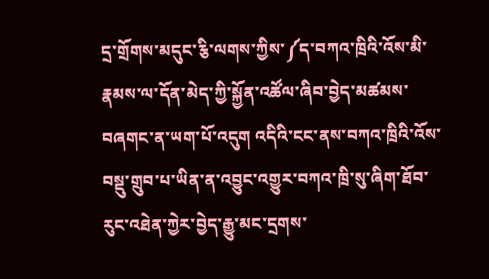དྲ་གྲོགས་མདུང་རྕི་ལགས་ཀྱིས་༼ད་བཀའ་ཁྲིའི་འོས་མི་རྣམས་ལ་དོན་མེད་ཀྱི་སྐྱོན་འཚོལ་ཞིབ་བྱེད་མཚམས་བཞགང་ན་ཡག་པོ་འདུག འདིའི་ངང་ནས་བཀའ་ཁྲིའི་འོས་བསྡུ་གྲུབ་པ་ཡིན་ན་འབྱུང་འགྱུར་བཀའ་ཁྲི་སུ་ཞིག་ཐོབ་རུང་འཐེན་ཀྱེར་བྱེད་རྒྱུ་མང་དྲགས་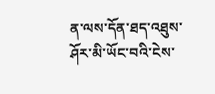ན་ལས་དོན་ཐད་འཐུས་ཤོར་མི་ཡོང་བའི་ངེས་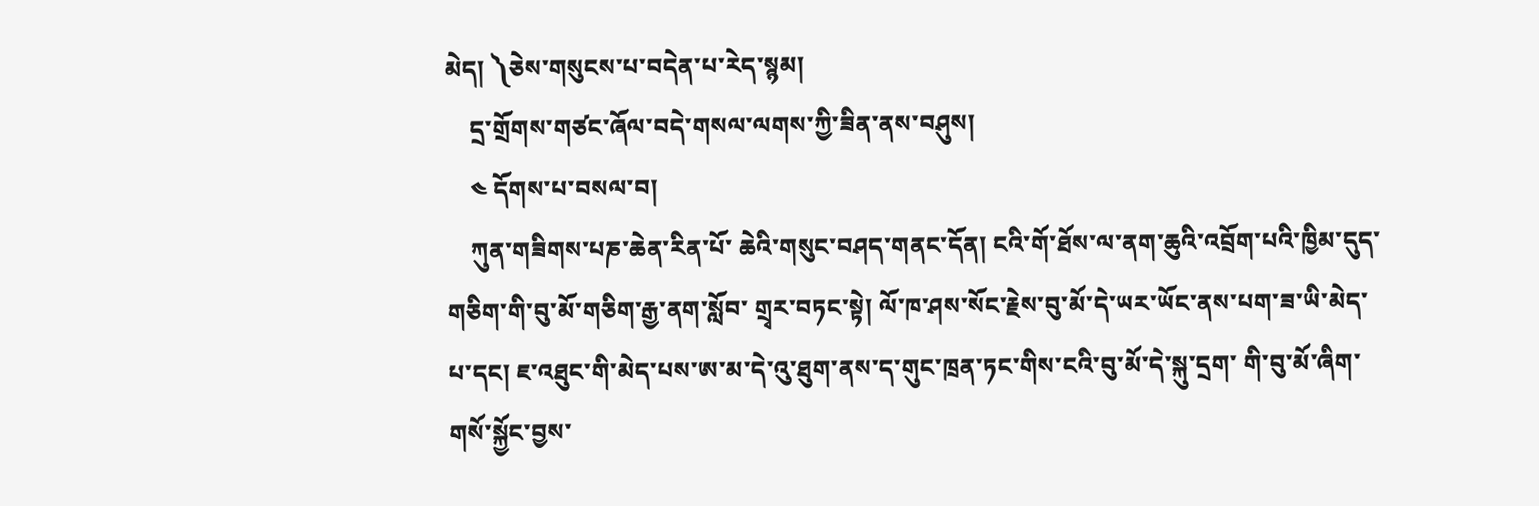མེད། ༽ཅེས་གསུངས་པ་བདེན་པ་རེད་སྙམ།
    དྲ་གྲོགས་གཙང་ཞོལ་བདེ་གསལ་ལགས་ཀྱི་ཟིན་ནས་བཤུས།
    ༤ དོགས་པ་བསལ་བ།
    ཀུན་གཟིགས་པཎ་ཆེན་རིན་པོ་ ཆེའི་གསུང་བཤད་གནང་དོན། ངའི་གོ་ཐོས་ལ་ནག་ཆུའི་འབྲོག་པའི་ཁྱིམ་དུད་གཅིག་གི་བུ་མོ་གཅིག་རྒྱ་ནག་སློབ་ གྲྭར་བཏང་སྟེ། ལོ་ཁ་ཤས་སོང་རྗེས་བུ་མོ་དེ་ཡར་ཡོང་ནས་པག་ཟ་ཡི་མེད་པ་དང། ཇ་འཐུང་གི་མེད་པས་ཨ་མ་དེ་འུ་ཐུག་ནས་ད་གུང་ཁྲན་ཏང་གིས་ངའི་བུ་མོ་དེ་སྐུ་དྲག་ གི་བུ་མོ་ཞིག་གསོ་སྐྱོང་བྱས་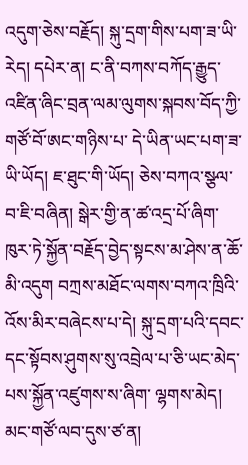འདུག་ཅེས་བརྗོད། སྐུ་དྲག་གིས་པག་ཟ་ཡི་རེད། དཔེར་ན། ང་ནི་བཀས་བཀོད་རྒྱུད་འཛིན་ཞིང་བྲན་ལམ་ལུགས་སྐབས་བོད་ཀྱི་གཙོ་བོ་ཨང་གཉིས་པ་ དེ་ཡིན་ཡང་པག་ཟ་ཡི་ཡོད། ཇ་ཐུང་གི་ཡོད། ཅེས་བཀའ་སྩལ་བ་ཇི་བཞིན། སྒེར་གྱི་ན་ཚ་འདྲ་པོ་ཞིག་ཁུར་ཏེ་སྐྱོན་བརྗོད་བྱེད་སྟངས་མ་ཤེས་ན་ཆོ་མི་འདུག བཀྲས་མཐོང་ལགས་བཀའ་ཁྲིའི་འོས་མིར་བཞེངས་པ་དེ། སྐུ་དྲག་པའི་དབང་དང་སྟོབས་ཤུགས་སུ་འབྲེལ་པ་ཅི་ཡང་མེད་པས་སྐྱོན་འཛུགས་ས་ཞིག་ ལྷགས་མེད། མང་གཙོ་ལབ་དུས་ཙ་ན།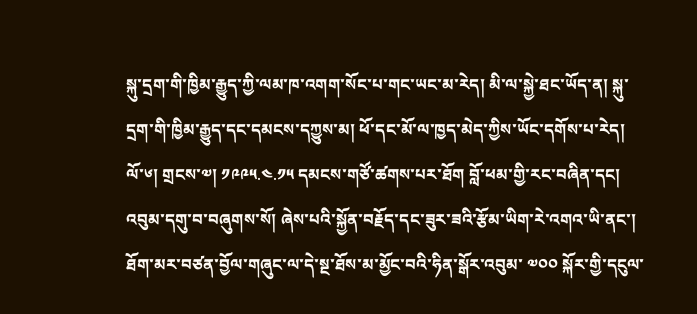སྐུ་དྲག་གི་ཁྱིམ་རྒྱུད་ཀྱི་ལམ་ཁ་འགག་སོང་པ་གང་ཡང་མ་རེད། མི་ལ་སྐྱེ་ཐང་ཡོད་ན། སྐུ་དྲག་གི་ཁྱིམ་རྒྱུད་དང་དམངས་དཀྱུས་མ། ཕོ་དང་མོ་ལ་ཁྱད་མེད་ཀྱིས་ཡོང་དགོས་པ་རེད། ལོ་༦། གྲངས་༧། ༡༩༩༥.༤.༡༥ དམངས་གཙོ་ཚགས་པར་ཐོག བློ་ཕམ་གྱི་རང་བཞིན་དང། འབུམ་དགུ་བ་བཞུགས་སོ། ཞེས་པའི་སྐྱོན་བརྗོད་དང་ཟུར་ཟའི་རྩོམ་ཡིག་རེ་འགའ་ཡི་ནང་། ཐོག་མར་བཙན་བྱོལ་གཞུང་ལ་དེ་སྔ་ཐོས་མ་མྱོང་བའི་ཧིན་སྒོར་འབུམ་ ༧༠༠ སྐོར་གྱི་དངུལ་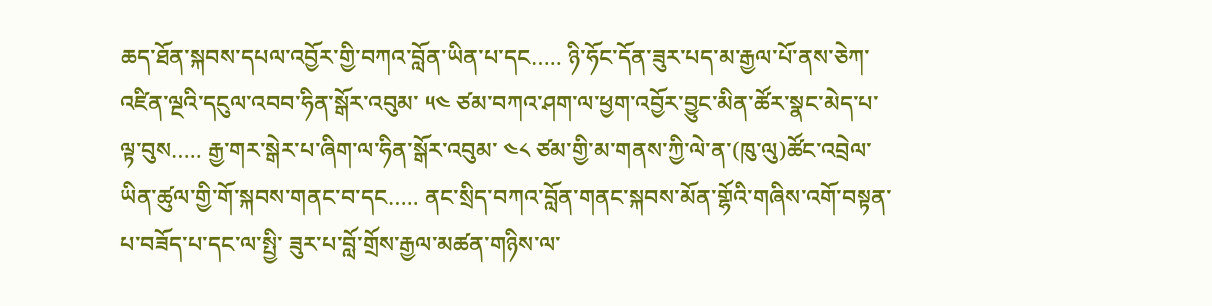ཆད་ཐོན་སྐབས་དཔལ་འབྱོར་གྱི་བཀའ་བློན་ཡིན་པ་དང….. ཉི་ཧོང་དོན་ཟུར་པད་མ་རྒྱལ་པོ་ནས་ཅེཀ་འཛིན་ལྔའི་དངུལ་འབབ་ཧིན་སྒོར་འབུམ་ ༥༤ ཙམ་བཀའ་ཤག་ལ་ཕྱག་འབྱོར་བྱུང་མིན་ཚོར་སྣང་མེད་པ་ལྟ་བུས….. རྒྱ་གར་སྒེར་པ་ཞིག་ལ་ཧིན་སྒོར་འབུམ་ ༤༨ ཙམ་གྱི་མ་གནས་ཀྱི་ལེ་ན་(ཁུ་ལུ)ཚོང་འབྲེལ་ཡིན་ཚུལ་གྱི་གོ་སྐབས་གནང་བ་དང….. ནང་སྲིད་བཀའ་བློན་གནང་སྐབས་མོན་གྷོའི་གཞིས་འགོ་བསྟན་པ་བཟོད་པ་དང་ལ་སྤྱི་ ཟུར་པ་བློ་གྲོས་རྒྱལ་མཚན་གཉིས་ལ་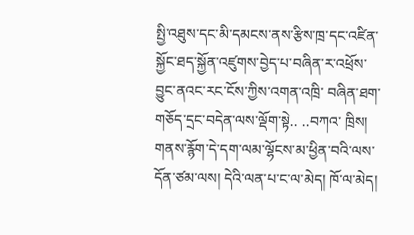སྤྱི་འཐུས་དང་མི་དམངས་ནས་རྩིས་ཁྲ་དང་འཛིན་ སྐྱོང་ཐད་སྐྱོན་འཛུགས་བྱེད་པ་བཞིན་ར་འཕྲོས་བྱུང་ནའང་རང་ངོས་ཀྱིས་འགན་འཁྲི་ བཞིན་ཐག་གཅོད་དྲང་བདེན་ལས་ལྡོག་སྟེ.. ..བཀའ་ ཁྲིས། གནས་རྙོག་དེ་དག་ལམ་ལྷོངས་མ་ཕྱིན་བའི་ལས་དོན་ཙམ་ལས། དེའི་ལན་པ་ང་ལ་མེད། ཁོ་ལ་མེད།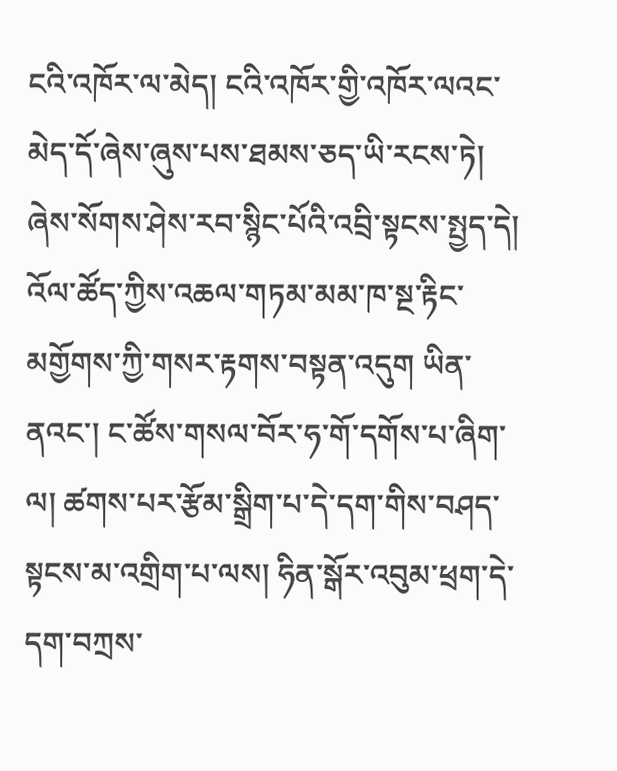ངའི་འཁོར་ལ་མེད། ངའི་འཁོར་གྱི་འཁོར་ལའང་མེད་དོ་ཞེས་ཞུས་པས་ཐམས་ཅད་ཡི་རངས་ཏེ། ཞེས་སོགས་ཤེས་རབ་སྙིང་པོའི་འབྲི་སྟངས་སྤྱད་དེ། འོལ་ཚོད་ཀྱིས་འཆལ་གཏམ་མམ་ཁ་སྔ་རྟིང་མགྱོགས་ཀྱི་གསར་རྟགས་བསྟན་འདུག ཡིན་ནའང་། ང་ཚོས་གསལ་བོར་ཧ་གོ་དགོས་པ་ཞིག་ལ། ཚགས་པར་རྩོམ་སྒྲིག་པ་དེ་དག་གིས་བཤད་སྟངས་མ་འགྲིག་པ་ལས། ཧིན་སྒོར་འབུམ་ཕྲག་དེ་དག་བཀྲས་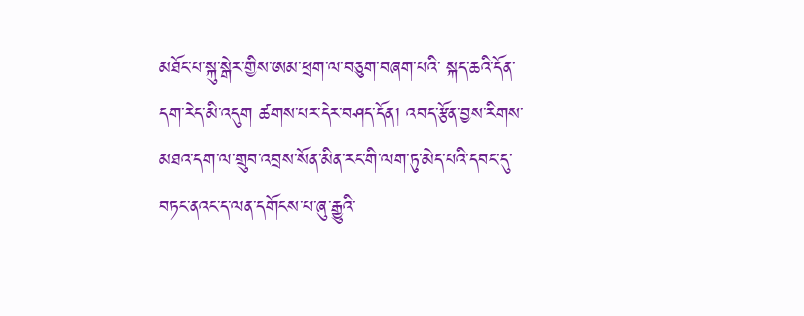མཐོང་པ་སྐུ་སྒེར་གྱིས་ཨམ་ཕྲག་ལ་བཅུག་བཞག་པའི་ སྐད་ཆའི་དོན་དག་རེད་མི་འདུག ཚགས་པར་དེར་བཤད་དོན། འབད་རྩོན་བྱས་རིགས་མཐའ་དག་ལ་གྲུབ་འབྲས་སོན་མིན་རང་གི་ལག་ཏུ་མེད་པའི་དབང་དུ་ བཏང་ནའང་ད་ལན་དགོངས་པ་ཞུ་རྒྱུའི་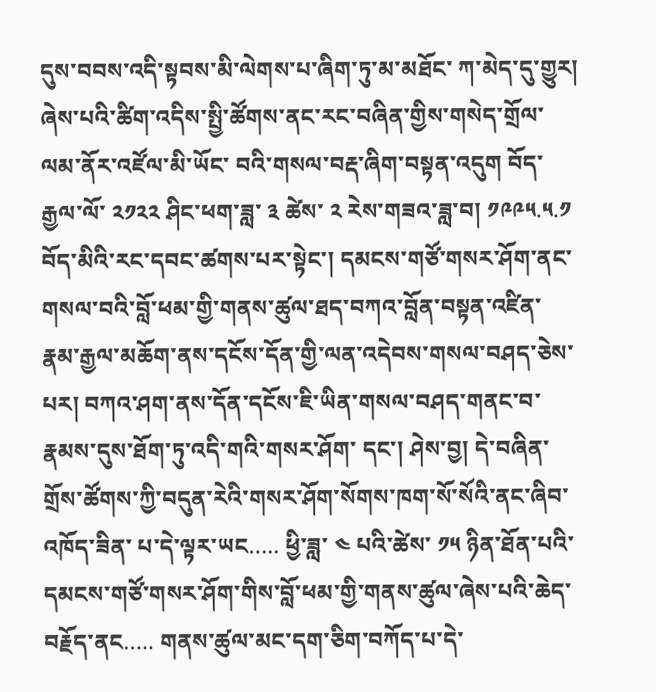དུས་བབས་འདི་སྟབས་མི་ལེགས་པ་ཞིག་ཏུ་མ་མཐོང་ ཀ་མེད་དུ་གྱུར། ཞེས་པའི་ཚིག་འདིས་སྤྱི་ཚོགས་ནང་རང་བཞིན་གྱིས་གསེད་གྲོལ་ལམ་ནོར་འཛོལ་མི་ཡོང་ བའི་གསལ་བརྡ་ཞིག་བསྟན་འདུག བོད་རྒྱལ་ལོ་ ༢༡༢༢ ཤིང་ཕག་ཟླ་ ༣ ཚེས་ ༢ རེས་གཟའ་ཟླ་བ། ༡༩༩༥.༥.༡ བོད་མིའི་རང་དབང་ཚགས་པར་སྟེང་། དམངས་གཙོ་གསར་ཤོག་ནང་གསལ་བའི་བློ་ཕམ་གྱི་གནས་ཚུལ་ཐད་བཀའ་བློན་བསྟན་འཛིན་ རྣམ་རྒྱལ་མཆོག་ནས་དངོས་དོན་གྱི་ལན་འདེབས་གསལ་བཤད་ཅེས་པར། བཀའ་ཤག་ནས་དོན་དངོས་ཇི་ཡིན་གསལ་བཤད་གནང་བ་རྣམས་དུས་ཐོག་ཏུ་འདི་གའི་གསར་ཤོག་ དང་། ཤེས་བྱ། དེ་བཞིན་གྲོས་ཚོགས་ཀྱི་བདུན་རེའི་གསར་ཤོག་སོགས་ཁག་སོ་སོའི་ནང་ཞིབ་འཁོད་ཟིན་ པ་དེ་ལྟར་ཡང….. ཕྱི་ཟླ་ ༤ པའི་ཚེས་ ༡༥ ཉིན་ཐོན་པའི་དམངས་གཙོ་གསར་ཤོག་གིས་བློ་ཕམ་གྱི་གནས་ཚུལ་ཞེས་པའི་ཆེད་བརྗོད་ནང….. གནས་ཚུལ་མང་དག་ཅིག་བཀོད་པ་དེ་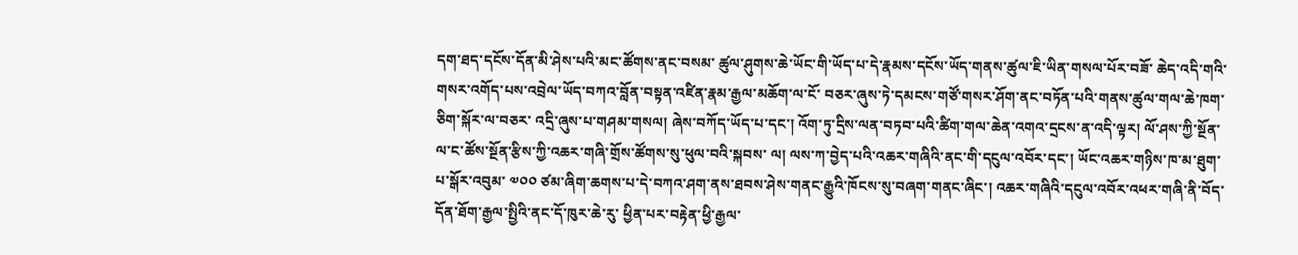དག་ཐད་དངོས་དོན་མི་ཤེས་པའི་མང་ཚོགས་ནང་བསམ་ ཚུལ་ཤུགས་ཆེ་ཡོང་གི་ཡོད་པ་དེ་རྣམས་དངོས་ཡོད་གནས་ཚུལ་ཇི་ཡིན་གསལ་པོར་བཟོ་ ཆེད་འདི་གའི་གསར་འགོད་པས་འབྲེལ་ཡོད་བཀའ་བློན་བསྟན་འཛིན་རྣམ་རྒྱལ་མཆོག་ལ་ངོ་ བཅར་ཞུས་ཏེ་དམངས་གཙོ་གསར་ཤོག་ནང་བཏོན་པའི་གནས་ཚུལ་གལ་ཆེ་ཁག་ཅིག་སྐོར་ལ་བཅར་ འདྲི་ཞུས་པ་གཤམ་གསལ། ཞེས་བཀོད་ཡོད་པ་དང་། འོག་ཏུ་དྲིས་ལན་བཏབ་པའི་ཚིག་གལ་ཆེན་འགའ་དྲངས་ན་འདི་ལྟར། ལོ་ཤས་ཀྱི་སྔོན་ལ་ང་ཚོས་སྔོན་རྩིས་ཀྱི་འཆར་གཞི་གྲོས་ཚོགས་སུ་ཕུལ་བའི་སྐབས་ ལ། ལས་ཀ་བྱེད་པའི་འཆར་གཞིའི་ནང་གི་དངུལ་འབོར་དང་། ཡོང་འཆར་གཉིས་ཁ་མ་ཐུག་པ་སྒོར་འབུམ་ ༧༠༠ ཙམ་ཞིག་ཆགས་པ་དེ་བཀའ་ཤག་ནས་ཐབས་ཤེས་གནང་རྒྱུའི་ཁོངས་སུ་བཞག་གནང་ཞིང་། འཆར་གཞིའི་དངུལ་འབོར་འཕར་གཞི་ནི་བོད་དོན་ཐོག་རྒྱལ་སྤྱིའི་ནང་དོ་ཁུར་ཆེ་རུ་ ཕྱིན་པར་བརྟེན་ཕྱི་རྒྱལ་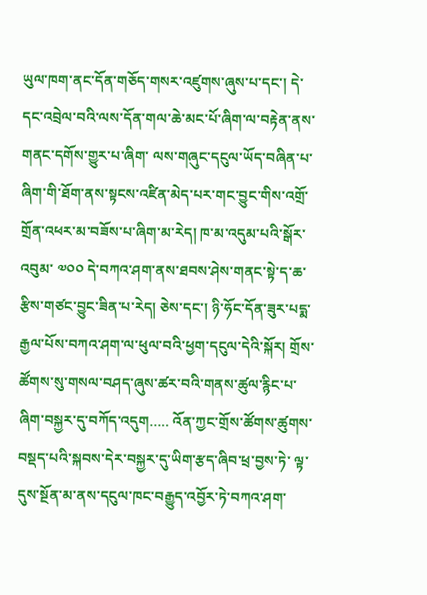ཡུལ་ཁག་ནང་དོན་གཅོད་གསར་འཛུགས་ཞུས་པ་དང་། དེ་དང་འབྲེལ་བའི་ལས་དོན་གལ་ཆེ་མང་པོ་ཞིག་ལ་བརྟེན་ནས་གནང་དགོས་གྱུར་པ་ཞིག་ ལས་གཞུང་དངུལ་ཡོད་བཞིན་པ་ཞིག་གི་ཐོག་ནས་སྟངས་འཛིན་མེད་པར་གང་བྱུང་གིས་འགྲོ་ གྲོན་འཕར་མ་བཟོས་པ་ཞིག་མ་རེད། ཁ་མ་འདུམ་པའི་སྒོར་འབུམ་ ༧༠༠ དེ་བཀའ་ཤག་ནས་ཐབས་ཤེས་གནང་སྟེ་ད་ཆ་རྩིས་གཙང་བྱུང་ཟིན་པ་རེད། ཅེས་དང་། ཉི་ཧོང་དོན་ཟུར་པདྨ་རྒྱལ་པོས་བཀའ་ཤག་ལ་ཕུལ་བའི་ཕྱག་དངུལ་དེའི་སྐོར། གྲོས་ཚོགས་སུ་གསལ་བཤད་ཞུས་ཚར་བའི་གནས་ཚུལ་རྙིང་པ་ཞིག་བསྐྱར་དུ་བཀོད་འདུག….. འོན་ཀྱང་གྲོས་ཚོགས་ཚུགས་བསྡད་པའི་སྐབས་དེར་བསྐྱར་དུ་ཡིག་རྩད་ཞིབ་ཕྲ་བྱས་ཏེ་ ལྟ་དུས་སྔོན་མ་ནས་དངུལ་ཁང་བརྒྱུད་འབྱོར་ཏེ་བཀའ་ཤག་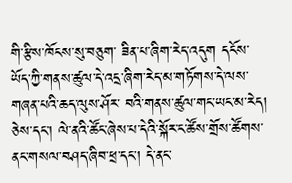གི་རྩིས་ཁོངས་སུ་བཅུག་ ཟིན་པ་ཞིག་རེད་འདུག དངོས་ཡོད་ཀྱི་གནས་ཚུལ་དེ་འདྲ་ཞིག་རེད་མ་གཏོགས་དེ་ལས་གཞན་པའི་ཆད་ལུས་ཤོར་ བའི་གནས་ཚུལ་གང་ཡང་མ་རེད། ཅེས་དང་། ལེ་ནའི་ཚོང་ཞེས་པ་དེའི་སྐོར་ང་ཚོས་གྲོས་ཚོགས་ནང་གསལ་བཤད་ཞིབ་ཕྲ་དང་། དེ་ནང་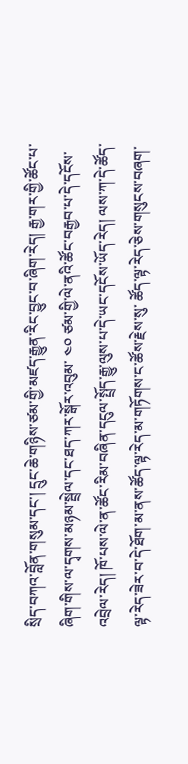སྲིད་བཀའ་བློན་གསུམ་དང་། དྲུང་ཆེ་གཉིས་ཙམ་གྱི་མཛད་རྒྱུན་རིང་བྱུང་བ་ཞིག་རེད། རྒྱ་གར་གྱི་ཚོང་པ་ཞིག་གིས་ལ་དྭགས་མཉམ་སྦྲེལ་དང་ཐད་ཀར་སྒོར་འབུམ་ ༤༠ ཙམ་གྱི་ལེ་ནའི་ཚོང་བརྒྱབ་པ་དེ་དངོས་འབྲེལ་རེད། ཁོ་པས་ལེ་ན་ཚོང་རིམ་བཞིན་དངུལ་སྤྲོད་རྒྱུ་ལུས་པ་དེ་ཡང་དངོས་ཡོད་རེད། ལས་ཀ་དེ་ཚོད་ལྟ་རེད་ཟེར་བ་དེ་ཐོག་མ་ནས་ཚོད་ལྟ་རེད་མ་གཏོགས་ང་ཚོས་རྗེས་སུ་ ཚོད་ལྟ་རེད་ཅེས་གསུངས་བཞག་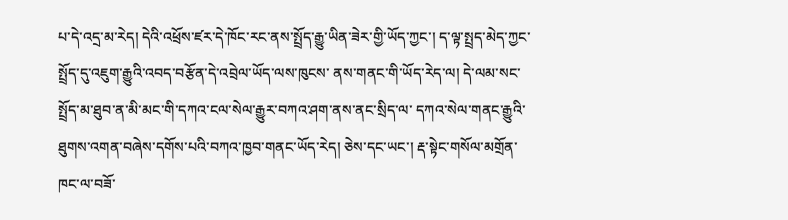པ་དེ་འདྲ་མ་རེད། དེའི་འཕྲོས་ཛར་དེ་ཁོང་རང་ནས་སྤྲོད་རྒྱུ་ཡིན་ཟེར་གྱི་ཡོད་ཀྱང་། ད་ལྟ་སྤྲད་མེད་ཀྱང་སྤྲོད་དུ་འཇུག་རྒྱུའི་འབད་བརྩོན་དེ་འབྲེལ་ཡོད་ལས་ཁུངས་ ནས་གནང་གི་ཡོད་རེད་ལ། དེ་ལམ་སང་སྤྲོད་མ་ཐུབ་ན་མི་མང་གི་དཀའ་ངལ་སེལ་རྒྱུར་བཀའ་ཤག་ནས་ནང་སྲིད་ལ་ དཀའ་སེལ་གནང་རྒྱུའི་ཐུགས་འགན་བཞེས་དགོས་པའི་བཀའ་ཁྱབ་གནང་ཡོད་རེད། ཅེས་དང་ཡང་། རྡ་སྟེང་གསོལ་མགྲོན་ཁང་ལ་བཟོ་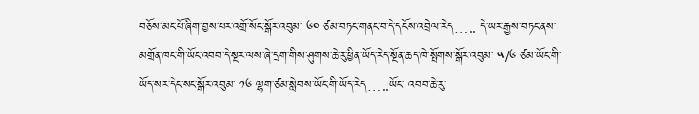བཅོས་མང་པོ་ཞིག་བྱས་པར་འགྲོ་སོང་སྒོར་འབུམ་ ༦༠ ཙམ་བཏང་གནང་བ་དེ་དངོས་འབྲེལ་རེད….. དེ་ཡར་རྒྱས་བཏང་ནས་མགྲོན་ཁང་གི་ཡོང་འབབ་དེ་སྔར་ལས་ཞེ་དྲག་གིས་ཤུགས་ཆེ་རུ་ཕྱིན་ཡོད་རེད་སྔོན་ཆད་ཁེ་སྤོགས་སྒོར་འབུམ་ ༥/༦ ཙམ་ཡོང་གི་ཡོད་སར་དེང་སང་སྒོར་འབུམ་ ༡༦ ལྷག་ཙམ་སླེབས་ཡོང་གི་ཡོད་རེད…..ཡོང་ འབབ་ཆེ་རུ་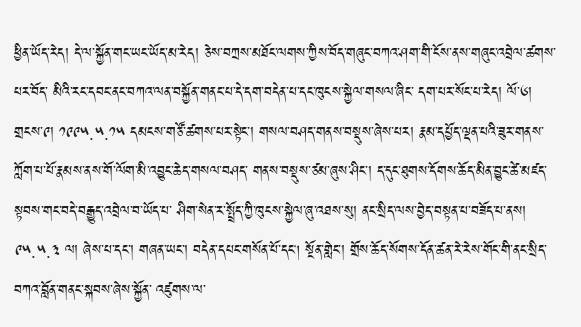ཕྱིན་ཡོད་རེད། དེ་ལ་སྐྱོན་གང་ཡང་ཡོད་མ་རེད། ཅེས་བཀྲས་མཐོང་ལགས་ཀྱིས་བོད་གཞུང་བཀའ་ཤག་གི་ངོས་ནས་གཞུང་འབྲེལ་ཚགས་པར་བོད་ མིའི་རང་དབང་ནང་བཀའ་ལན་བསྐྱོན་གནང་པ་དེ་དག་བདེན་པ་དང་ཁུངས་སྐྱེལ་གསལ་ཞིང་ དག་པར་སོང་པ་རེད། ལོ་༦། གྲངས་༩། ༡༩༩༥.༥.༡༥ དམངས་གཙོ་ཚགས་པར་སྟེང་། གསལ་བཤད་གནས་བསྡུས་ཞེས་པར། རྣམ་དཔྱོད་ལྡན་པའི་ཟུར་གནས་ཀློག་པ་པོ་རྣམས་ནས་གོ་ལོག་མི་འབྱུང་ཆེད་གསལ་བཤད་ གནས་བསྡུས་ཙམ་ཞུས་ཤིང་། ད་དུང་ཐུགས་དོགས་ཆོད་མིན་བྱུང་ཚེ་མཛད་སྟབས་གང་བདེ་བརྒྱུད་འབྲེལ་བ་ཡོད་པ་ ཤིག་སེན་ར་སྤྲོད་ཀྱི་ཁུངས་སྐྱེལ་ཞུ་འཐས་སུ། ནང་སྲིད་ལས་བྱེད་བསྟན་པ་བཟོད་པ་ནས། ༩༥.༥.༣ ལ། ཞེས་པ་དང་། གཞན་ཡང་། བདེན་དཔང་གསོན་པོ་དང། སྔོན་གླེང་། གྲོས་ཆོད་སོགས་དོན་ཚན་རེ་རེས་གོང་གི་ནང་སྲིད་བཀའ་བློན་གནང་སྐབས་ཞེས་སྐྱོན་ འཛུགས་ལ་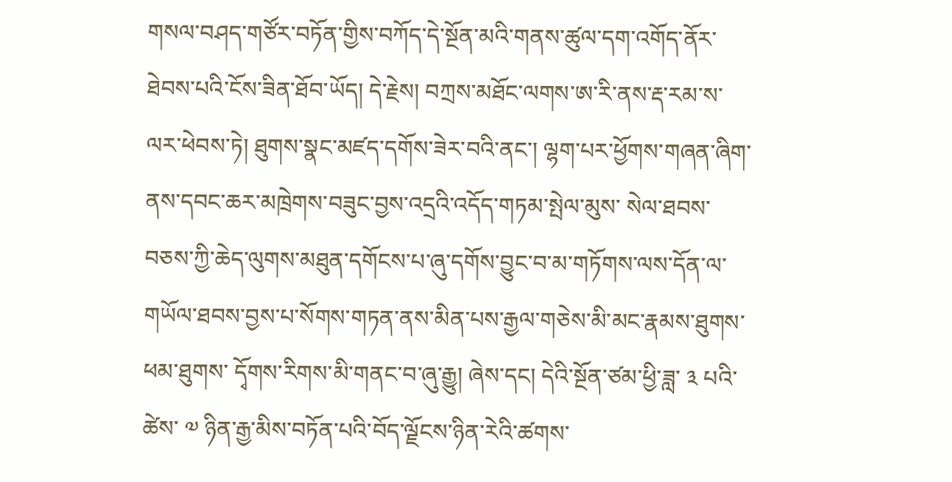གསལ་བཤད་གཙོར་བཏོན་གྱིས་བཀོད་དེ་སྔོན་མའི་གནས་ཚུལ་དག་འགོད་ནོར་ ཐེབས་པའི་ངོས་ཟིན་ཐོབ་ཡོད། དེ་རྗེས། བཀྲས་མཐོང་ལགས་ཨ་རི་ནས་རྡ་རམ་ས་ལར་ཕེབས་ཏེ། ཐུགས་སྣང་མཛད་དགོས་ཟེར་བའི་ནང་། ལྷག་པར་ཕྱོགས་གཞན་ཞིག་ནས་དབང་ཆར་མཁྲེགས་བཟུང་བྱས་འདྲའི་འདོད་གཏམ་སྤེལ་མུས་ སེལ་ཐབས་བཅས་ཀྱི་ཆེད་ལུགས་མཐུན་དགོངས་པ་ཞུ་དགོས་བྱུང་བ་མ་གཏོགས་ལས་དོན་ལ་ གཡོལ་ཐབས་བྱས་པ་སོགས་གཏན་ནས་མིན་པས་རྒྱལ་གཅེས་མི་མང་རྣམས་ཐུགས་ཕམ་ཐུགས་ དྭོགས་རིགས་མི་གནང་བ་ཞུ་རྒྱུ། ཞེས་དང། དེའི་སྔོན་ཙམ་ཕྱི་ཟླ་ ༣ པའི་ཚེས་ ༧ ཉིན་རྒྱ་མིས་བཏོན་པའི་བོད་ལྗོངས་ཉིན་རེའི་ཚགས་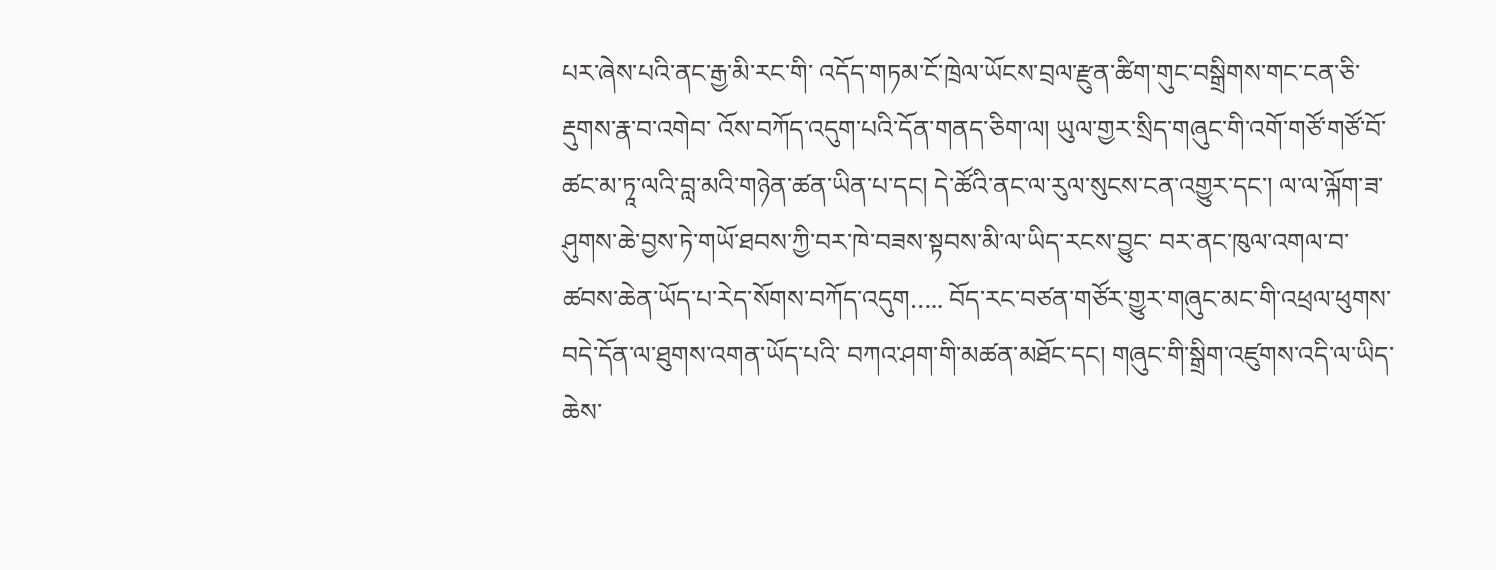པར་ཞེས་པའི་ནང་རྒྱ་མི་རང་གི་ འདོད་གཏམ་ངོ་ཁྲེལ་ཡོངས་བྲལ་རྫུན་ཚིག་གུང་བསྒྲིགས་གང་ངན་ཅི་རྡུགས་རྣ་བ་འགེབ་ འོས་བཀོད་འདུག་པའི་དོན་གནད་ཅིག་ལ། ཡུལ་གྱར་སྲིད་གཞུང་གི་འགོ་གཙོ་གཙོ་བོ་ཚང་མ་ཏཱ་ལའི་བླ་མའི་གཉེན་ཚན་ཡིན་པ་དང། དེ་ཚོའི་ནང་ལ་རུལ་སུངས་ངན་འགྱུར་དང་། ལ་ལ་ལྐོག་ཟ་ཤུགས་ཆེ་བྱས་ཏེ་གཡོ་ཐབས་ཀྱི་བར་ཁེ་བཟས་སྟབས་མི་ལ་ཡིད་རངས་བྱུང་ བར་ནང་ཁུལ་འགལ་བ་ཚབས་ཆེན་ཡོད་པ་རེད་སོགས་བཀོད་འདུག….. བོད་རང་བཙན་གཙོར་གྱུར་གཞུང་མང་གི་འཕྲལ་ཕུགས་བདེ་དོན་ལ་ཐུགས་འགན་ཡོད་པའི་ བཀའ་ཤག་གི་མཚན་མཐོང་དང། གཞུང་གི་སྒྲིག་འཛུགས་འདི་ལ་ཡིད་ཆེས་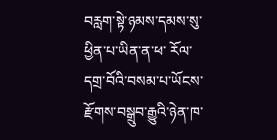བརླག་སྟེ་ཉམས་དམས་སུ་ཕྱིན་པ་ཡིན་ན་ཕ་ རོལ་དགྲ་བོའི་བསམ་པ་ཡོངས་རྫོགས་བསྒྲུབ་རྒྱུའི་ཉེན་ཁ་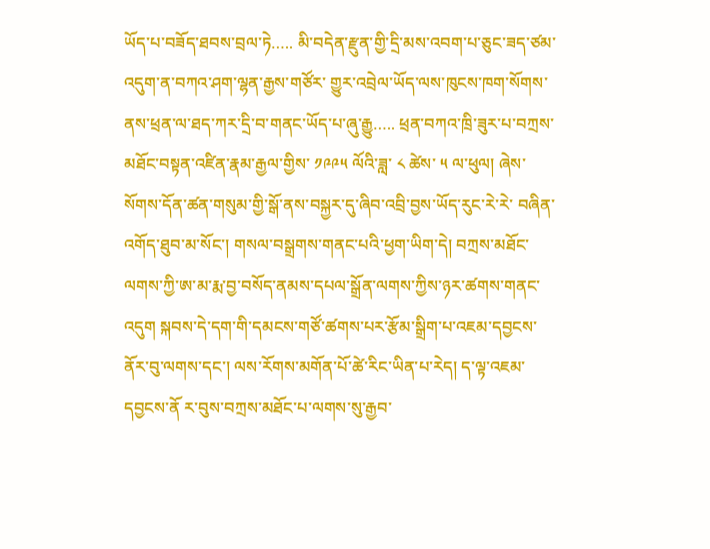ཡོད་པ་བཟོད་ཐབས་བྲལ་ཏེ….. མི་བདེན་རྫུན་གྱི་དྲི་མས་འབག་པ་ཅུང་ཟད་ཙམ་འདུག་ན་བཀའ་ཤག་ལྷན་རྒྱས་གཙོར་ གྱུར་འབྲེལ་ཡོད་ལས་ཁུངས་ཁག་སོགས་ནས་ཕྲན་ལ་ཐད་ཀར་དྲི་བ་གནང་ཡོད་པ་ཞུ་རྒྱུ….. ཕྲན་བཀའ་ཁྲི་ཟུར་པ་བཀྲས་མཐོང་བསྟན་འཛིན་རྣམ་རྒྱལ་གྱིས་ ༡༩༩༥ ལོའི་ཟླ་ ༨ ཚེས་ ༥ ལ་ཕུལ། ཞེས་སོགས་དོན་ཚན་གསུམ་གྱི་སྒོ་ནས་བསྐྱར་དུ་ཞིབ་འབྲི་བྱས་ཡོད་རུང་རེ་རེ་ བཞིན་འགོད་ཐུབ་མ་སོང་། གསལ་བསྒྲགས་གནང་པའི་ཕྱག་ཡིག་དེ། བཀྲས་མཐོང་ལགས་ཀྱི་ཨ་མ་རྨ་བྱ་བསོད་ནམས་དཔལ་སྒྲོན་ལགས་ཀྱིས་ཉར་ཚགས་གནང་འདུག སྐབས་དེ་དག་གི་དམངས་གཙོ་ཚགས་པར་རྩོམ་སྒྲིག་པ་འཇམ་དབྱངས་ནོར་བུ་ལགས་དང་། ལས་རོགས་མགོན་པོ་ཚེ་རིང་ཡིན་པ་རེད། ད་ལྟ་འཇམ་དབྱངས་ནོ ར་བུས་བཀྲས་མཐོང་པ་ལགས་སུ་རྒྱབ་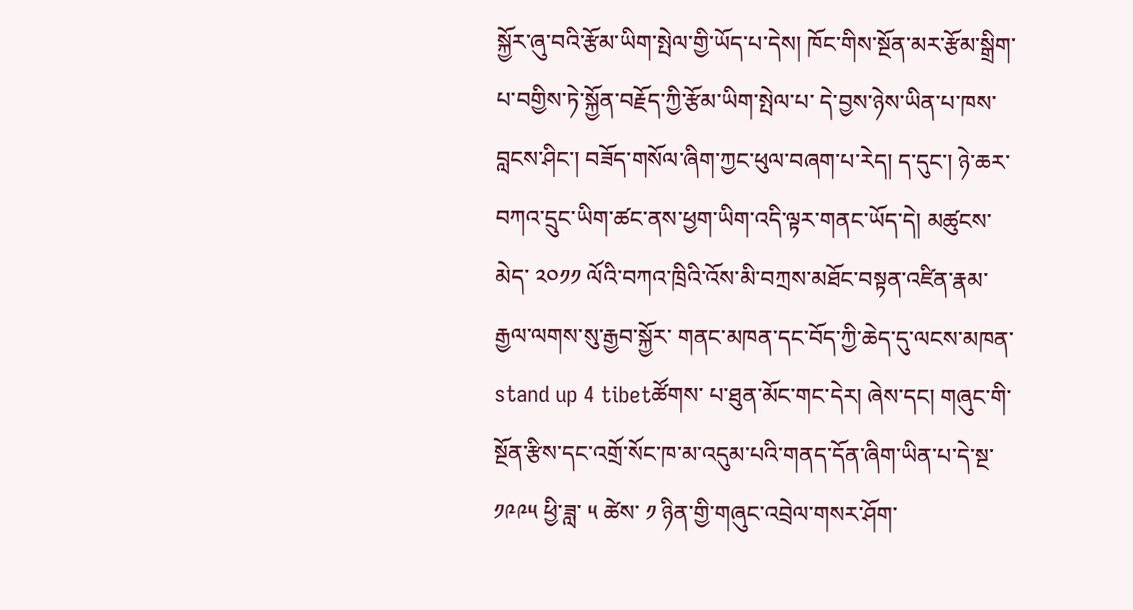སྐྱོར་ཞུ་བའི་རྩོམ་ཡིག་སྤེལ་གྱི་ཡོད་པ་དེས། ཁོང་གིས་སྔོན་མར་རྩོམ་སྒྲིག་པ་བགྱིས་ཏེ་སྐྱོན་བརྗོད་ཀྱི་རྩོམ་ཡིག་སྤེལ་པ་ དེ་བྱས་ཉེས་ཡིན་པ་ཁས་བླངས་ཤིང་། བཟོད་གསོལ་ཞིག་ཀྱང་ཕུལ་བཞག་པ་རེད། ད་དུང་། ཉེ་ཆར་བཀའ་དྲུང་ཡིག་ཚང་ནས་ཕྱག་ཡིག་འདི་ལྟར་གནང་ཡོད་དེ། མཚུངས་མེད་ ༢༠༡༡ ལོའི་བཀའ་ཁྲིའི་འོས་མི་བཀྲས་མཐོང་བསྟན་འཛིན་རྣམ་རྒྱལ་ལགས་སུ་རྒྱབ་སྐྱོར་ གནང་མཁན་དང་བོད་ཀྱི་ཆེད་དུ་ལངས་མཁན་stand up 4 tibetཚོགས་ པ་ཐུན་མོང་གང་དེར། ཞེས་དང། གཞུང་གི་སྔོན་རྩིས་དང་འགྲོ་སོང་ཁ་མ་འདུམ་པའི་གནད་དོན་ཞིག་ཡིན་པ་དེ་སྔ་ ༡༩༩༥ ཕྱི་ཟླ་ ༥ ཚེས་ ༡ ཉིན་གྱི་གཞུང་འབྲེལ་གསར་ཤོག་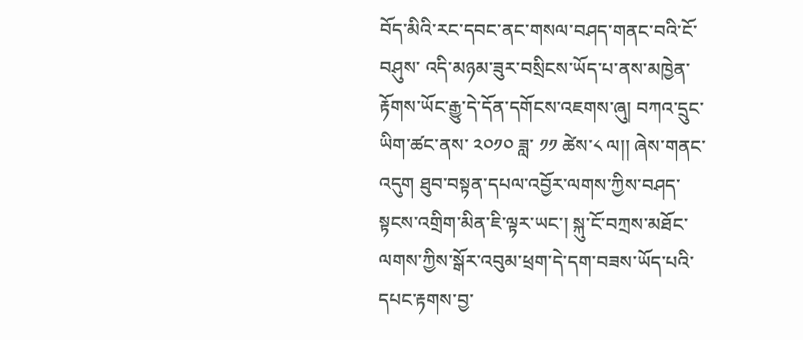བོད་མིའི་རང་དབང་ནང་གསལ་བཤད་གནང་བའི་ངོ་བཤུས་ འདི་མཉམ་ཟུར་བསྲིངས་ཡོད་པ་ནས་མཁྱེན་རྟོགས་ཡོང་རྒྱུ་དེ་དོན་དགོངས་འཇགས་ཞུ། བཀའ་དྲུང་ཡིག་ཚང་ནས་ ༢༠༡༠ ཟླ་ ༡༡ ཚེས་༨ ལ།། ཞེས་གནང་འདུག ཐུབ་བསྟན་དཔལ་འབྱོར་ལགས་ཀྱིས་བཤད་སྟངས་འགྲིག་མིན་ཇི་ལྟར་ཡང་། སྐུ་ངོ་བཀྲས་མཐོང་ལགས་ཀྱིས་སྒོར་འབུམ་ཕྲག་དེ་དག་བཟས་ཡོད་པའི་དཔང་རྟགས་བྱ་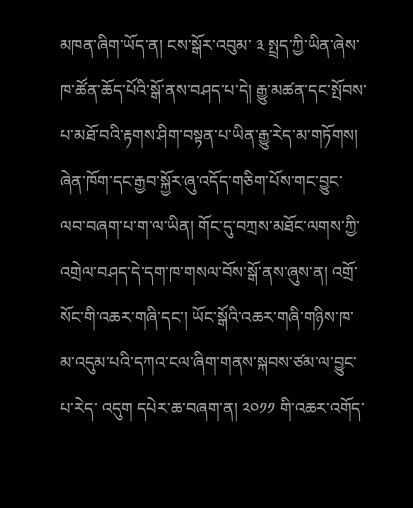མཁན་ཞིག་ཡོད་ན། ངས་སྒོར་འབུམ་ ༣ སྤྲད་ཀྱི་ཡིན་ཞེས་ཁ་ཚོན་ཆོད་པོའི་སྒོ་ནས་བཤད་པ་དེ། རྒྱུ་མཚན་དང་སྤོབས་པ་མཐོ་བའི་རྟགས་ཤིག་བསྟན་པ་ཡིན་རྒྱུ་རེད་མ་གཏོགས། ཞེན་ཁོག་དང་རྒྱབ་སྐྱོར་ཞུ་འདོད་གཅིག་པོས་གང་བྱུང་ལབ་བཞག་པ་ག་ལ་ཡིན། གོང་དུ་བཀྲས་མཐོང་ལགས་ཀྱི་འགྲེལ་བཤད་དེ་དག་ཁ་གསལ་བོས་སྒོ་ནས་ཞུས་ན། འགྲོ་སོང་གི་འཆར་གཞི་དང་། ཡོང་སྒོའི་འཆར་གཞི་གཉིས་ཁ་མ་འདུམ་པའི་དཀའ་ངལ་ཞིག་གནས་སྐབས་ཙམ་ལ་བྱུང་པ་རེད་ འདུག དཔེར་ཆ་བཞག་ན། ༢༠༡༡ གི་འཆར་འགོད་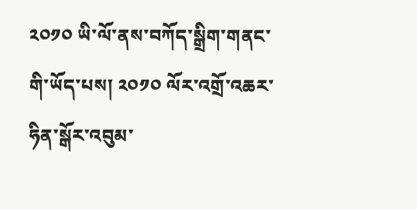༢༠༡༠ ཡི་ལོ་ནས་བཀོད་སྒྲིག་གནང་གི་ཡོད་པས། ༢༠༡༠ ལོར་འགྲོ་འཆར་ཧིན་སྒོར་འབུམ་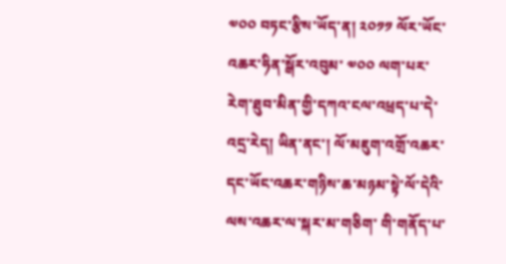༧༠༠ བཏང་རྩིས་ཡོད་ན། ༢༠༡༡ ལོར་ཡོང་འཆར་ཧིན་སྒོར་འབུམ་ ༧༠༠ ལག་པར་རེག་ཐུབ་མིན་གྱི་དཀའ་ངལ་འཕྲད་པ་དེ་འདྲ་རེད། ཡིན་ནང་། ལོ་མཇུག་འགྲོ་འཆར་དང་ཡོང་འཆར་གཉིས་ཆ་མཉམ་སྟེ་ལོ་དེའི་ལས་འཆར་ལ་སྐར་མ་གཅིག་ གི་གནོད་པ་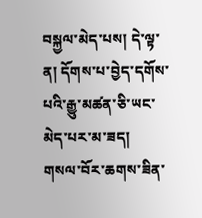བསྐྱལ་མེད་པས། དེ་ལྟ་ན། དོགས་པ་བྱེད་དགོས་པའི་རྒྱུ་མཚན་ཅི་ཡང་མེད་པར་མ་ཟད། གསལ་བོར་ཆགས་ཟིན་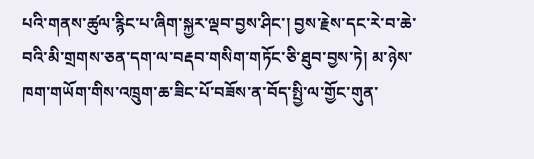པའི་གནས་ཚུལ་རྙིང་པ་ཞིག་སྐྱར་ལྡབ་བྱས་ཤིང་། བྱས་རྗེས་དང་རེ་བ་ཆེ་བའི་མི་གྲགས་ཅན་དག་ལ་བརྡབ་གསིག་གཏོང་ཅི་ཐུབ་བྱས་ཏེ། མ་ཉེས་ཁག་གཡོག་གིས་འཁྲུག་ཆ་ཟིང་པོ་བཟོས་ན་བོད་སྤྱི་ལ་གྱོང་གུན་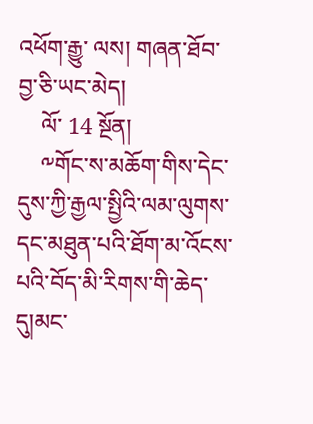འཕོག་རྒྱུ་ ལས། གཞན་ཐོབ་བྱ་ཅི་ཡང་མེད།
    ལོ་ 14 སྔོན།
    ༸གོང་ས་མཆོག་གིས་དེང་དུས་ཀྱི་རྒྱལ་སྤྱིའི་ལམ་ལུགས་དང་མཐུན་པའི་ཐོག་མ་འོངས་པའི་བོད་མི་རིགས་གི་ཆེད་དུ།མང་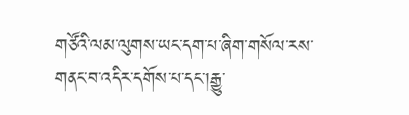གཙོའི་ལམ་ལུགས་ཡང་དག་པ་ཞིག་གསོལ་རས་གནང་བ་འདིར་དགོས་པ་དང་།རྒྱུ་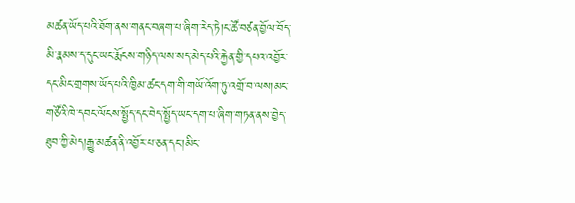མཚན་ཡོད་པའི་ཐོག་ནས་གནང་བཞག་པ་ཞིག་རེད་ཏེ།ང་ཚོ་བཙན་བྱོལ་བོད་མི་རྣམས་ད་དུང་ཡང་རྨོངས་གཉིད་ལས་སད་མེད་པའི་རྐྱེན་གྱི་དཔའ་འབྱོར་དང་མིང་གྲགས་ཡོད་པའི་ཁྱིམ་ཚང་དག་གི་གཡོ་འོག་ཏུ་འགྲོ་བ་ལས།མང་གཙོའི་ཁེ་དབང་ལོངས་སྤྱོད་དང་བེད་སྤྱོད་ཡང་དག་པ་ཞིག་གཏན་ནས་བྱེད་ཐུབ་ཀྱི་མེད།རྒྱུ་མཚན་ནི་འབྱོར་པ་ཅན་དང་།མིང་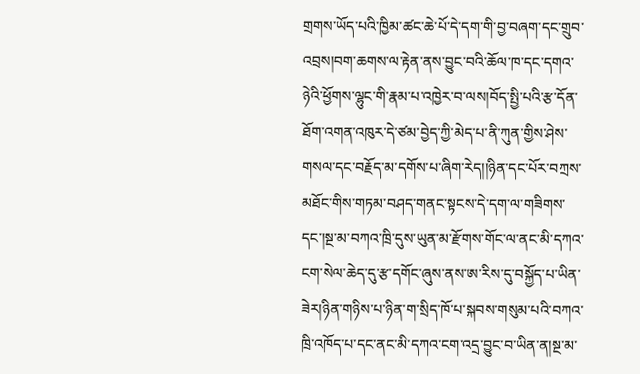གྲགས་ཡོད་པའི་ཁྱིམ་ཚང་ཆེ་པོ་དེ་དག་གི་བྱ་བཞག་དང་གྲུབ་འབྲས།བག་ཆགས་ལ་རྟེན་ནས་བྱུང་བའི་ཆོལ་ཁ་དང་དགའ་ཉེའི་ཕྱོགས་ལྷུང་གི་རྣམ་པ་འཁྱེར་བ་ལས།བོད་སྤྱི་པའི་རྩ་དོན་ཐོག་འགན་འཁུར་དེ་ཙམ་བྱེད་ཀྱི་མེད་པ་ནི་ཀུན་གྱིས་ཤེས་གསལ་དང་བརྗོད་མ་དགོས་པ་ཞིག་རེད།།ཉིན་དང་པོར་བཀྲས་མཐོང་གིས་གཏམ་བཤད་གནང་སྟངས་དེ་དག་ལ་གཟིགས་དང་།སྔ་མ་བཀའ་ཁྲི་དུས་ཡུན་མ་རྫོགས་གོང་ལ་ནང་མི་དཀའ་ངག་སེལ་ཆེད་དུ་རྩ་དགོང་ཞུས་ནས་ཨ་རིས་དུ་བསྐྱོད་པ་ཡིན་ཟེར།ཉིན་གཉིས་པ་ཉིན་ག་སྲིད་ཁོ་པ་སྐབས་གསུམ་པའི་བཀའ་ཁྲི་འཁོད་པ་དང་ནང་མི་དཀའ་ངག་འདྲ་བྱུང་བ་ཡིན་ན།སྔ་མ་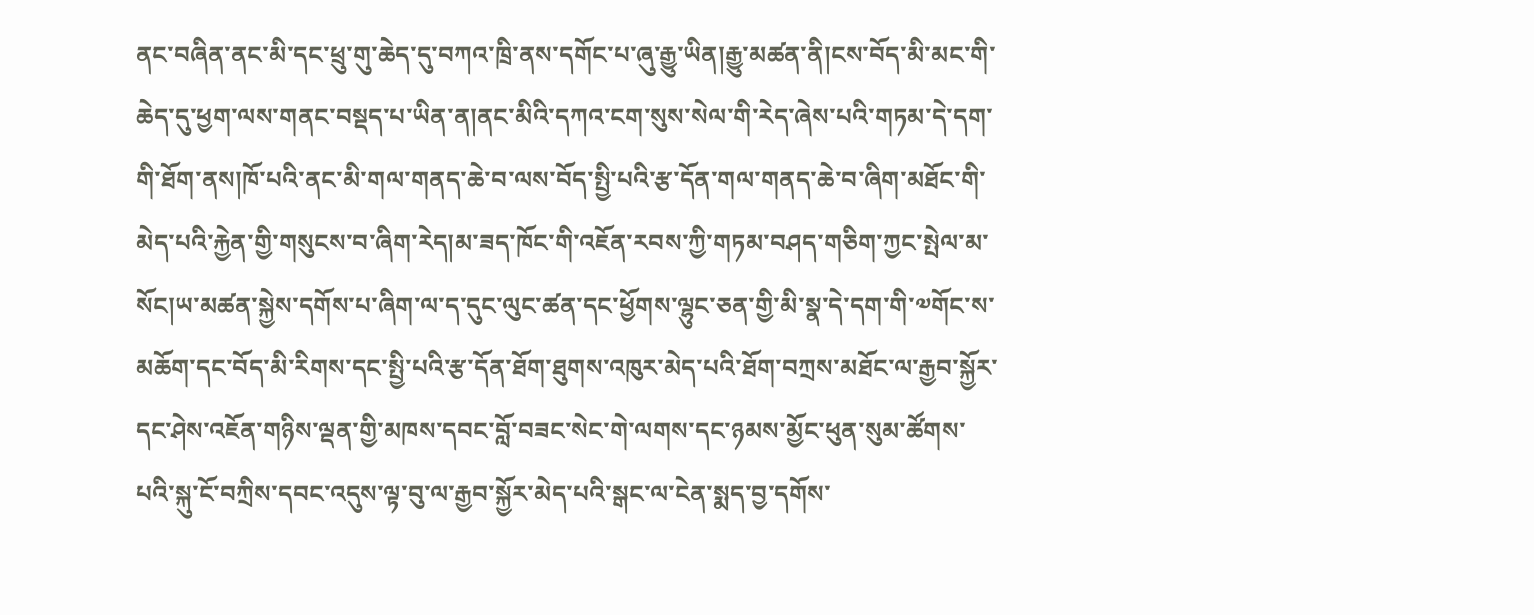ནང་བཞིན་ནང་མི་དང་ཕྲུ་གུ་ཆེད་དུ་བཀའ་ཁྲི་ནས་དགོང་པ་ཞུ་རྒྱུ་ཡིན།རྒྱུ་མཚན་ནི།ངས་བོད་མི་མང་གི་ཆེད་དུ་ཕྱག་ལས་གནང་བསྡད་པ་ཡིན་ན།ནང་མིའི་དཀའ་ངག་སུས་སེལ་གི་རེད་ཞེས་པའི་གཏམ་དེ་དག་གི་ཐོག་ནས།ཁོ་པའི་ནང་མི་གལ་གནད་ཆེ་བ་ལས་བོད་སྤྱི་པའི་རྩ་དོན་གལ་གནད་ཆེ་བ་ཞིག་མཐོང་གི་མེད་པའི་རྐྱེན་གྱི་གསུངས་བ་ཞིག་རེད།མ་ཟད་ཁོང་གི་འཇོན་རབས་ཀྱི་གཏམ་བཤད་གཅིག་ཀྱང་སྤེལ་མ་སོང།ཡ་མཚན་སྐྱེས་དགོས་པ་ཞིག་ལ་ད་དུང་ལུང་ཚན་དང་ཕྱོགས་ལྷུང་ཅན་གྱི་མི་སྣ་དེ་དག་གི་༧གོང་ས་མཆོག་དང་བོད་མི་རིགས་དང་སྤྱི་པའི་རྩ་དོན་ཐོག་ཐུགས་འཁུར་མེད་པའི་ཐོག་བཀྲས་མཐོང་ལ་རྒྱབ་སྐྱོར་དང་ཤེས་འཇོན་གཉིས་ལྡན་གྱི་མཁས་དབང་བློ་བཟང་སེང་གེ་ལགས་དང་ཉམས་མྱོང་ཕུན་སུམ་ཚོགས་པའི་སྐུ་ངོ་བཀྲིས་དབང་འདུས་ལྟ་བུ་ལ་རྒྱབ་སྐྱོར་མེད་པའི་སྒང་ལ་ངེན་སྨད་བྱ་དགོས་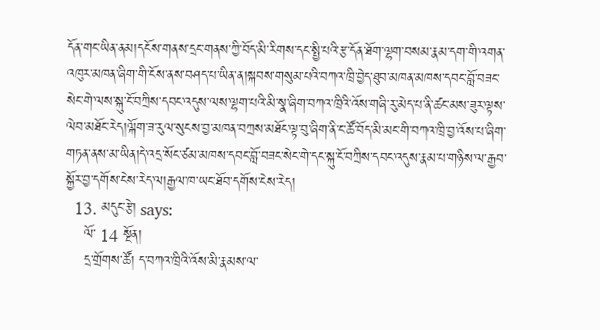དོན་གང་ཡིན་ནམ།དངོས་གནས་དྲང་གནས་ཀྱི་བོད་མི་རིགས་དང་སྤྱི་པའི་རྩ་དོན་ཐོག་ལྷག་བསམ་རྣམ་དག་གི་འགན་འཁུར་མཁན་ཞིག་གི་ངོས་ནས་བཤད་པ་ཡིན་ན།སྐབས་གསུམ་པའི་བཀའ་ཁྲི་བྱེད་ཐུབ་མཁན་མཁས་དབང་བློ་བཟང་སེང་གེ་ལས་སྐུ་ངོ་བཀྲིས་དབང་འདུས་ལས་ལྷག་པའི་མི་སྣ་ཞིག་བཀའ་ཁྲིའི་འོས་གཞི་རུ་མེད་པ་ནི་ཚང་མས་ཟུར་ལྟས་ལེབ་མཐོང་རེད།ལྐོག་ཟ་རུལ་སུངས་བྱ་མཁན་བཀྲས་མཐོང་ལྟ་བུ་ཞིག་ནི་ང་ཚོ་བོད་མི་མང་གི་བཀའ་ཁྲི་བྱ་འོས་པ་ཞིག་གཏན་ནས་མ་ཡིན།དེ་འདྲ་སོང་ཙམ་མཁས་དབང་བློ་བཟང་སེང་གེ་དང་སྐུ་ངོ་བཀྲིས་དབང་འདུས་རྣམ་པ་གཉིས་ལ་རྒྱབ་སྐྱོར་བྱ་དགོས་ངེས་རེད་ལ།རྒྱལ་ཁ་ཡང་ཐོབ་དགོས་ངེས་རེད།
  13. མདུང་རྩེ། says:
    ལོ་ 14 སྔོན།
    དྲ་གྲོགས་ཚོ། ད་བཀའ་ཁྲིའི་འོས་མི་རྣམས་ལ་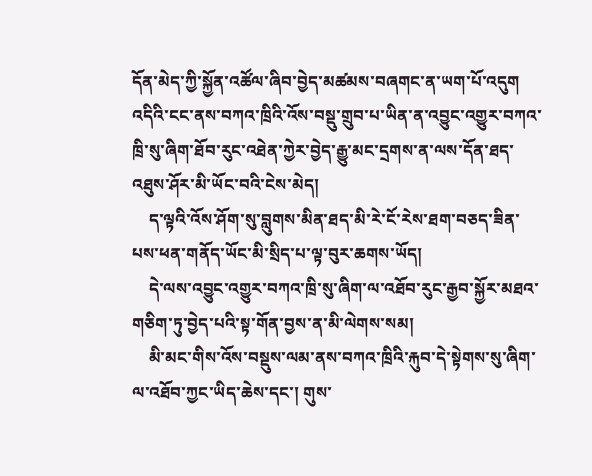དོན་མེད་ཀྱི་སྐྱོན་འཚོལ་ཞིབ་བྱེད་མཚམས་བཞགང་ན་ཡག་པོ་འདུག འདིའི་ངང་ནས་བཀའ་ཁྲིའི་འོས་བསྡུ་གྲུབ་པ་ཡིན་ན་འབྱུང་འགྱུར་བཀའ་ཁྲི་སུ་ཞིག་ཐོབ་རུང་འཐེན་ཀྱེར་བྱེད་རྒྱུ་མང་དྲགས་ན་ལས་དོན་ཐད་འཐུས་ཤོར་མི་ཡོང་བའི་ངེས་མེད།
    ད་ལྟའི་འོས་ཤོག་སུ་བླུགས་མིན་ཐད་མི་རེ་ངོ་རེས་ཐག་བཅད་ཟིན་པས་ཕན་གནོད་ཡོང་མི་སྲིད་པ་ལྟ་བུར་ཆགས་ཡོད།
    དེ་ལས་འབྱུང་འགྱུར་བཀའ་ཁྲི་སུ་ཞིག་ལ་འཐོབ་རུང་རྒྱབ་སྐྱོར་མཐའ་གཅིག་ཏུ་བྱེད་པའི་སྟ་གོན་བྱས་ན་མི་ལེགས་སམ།
    མི་མང་གིས་འོས་བསྡུས་ལམ་ནས་བཀའ་ཁྲིའི་རྐུབ་དེ་སྟེགས་སུ་ཞིག་ལ་འཐོབ་ཀྱང་ཡིད་ཆེས་དང་། གུས་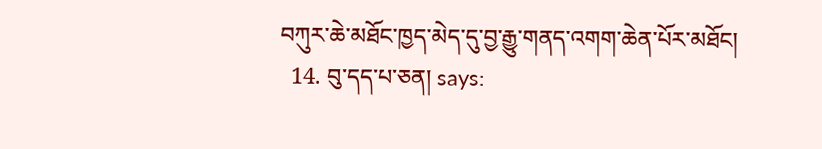བཀུར་ཆེ་མཐོང་ཁྱད་མེད་དུ་བྱ་རྒྱུ་གནད་འགག་ཆེན་པོར་མཐོང།
  14. བུ་དད་པ་ཅན། says: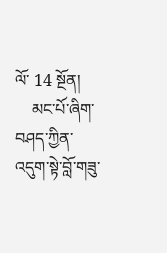ལོ་ 14 སྔོན།
    མང་པོ་ཞིག་བཤད་ཀྱིན་འདུག་སྟེ་བློ་གཟུ་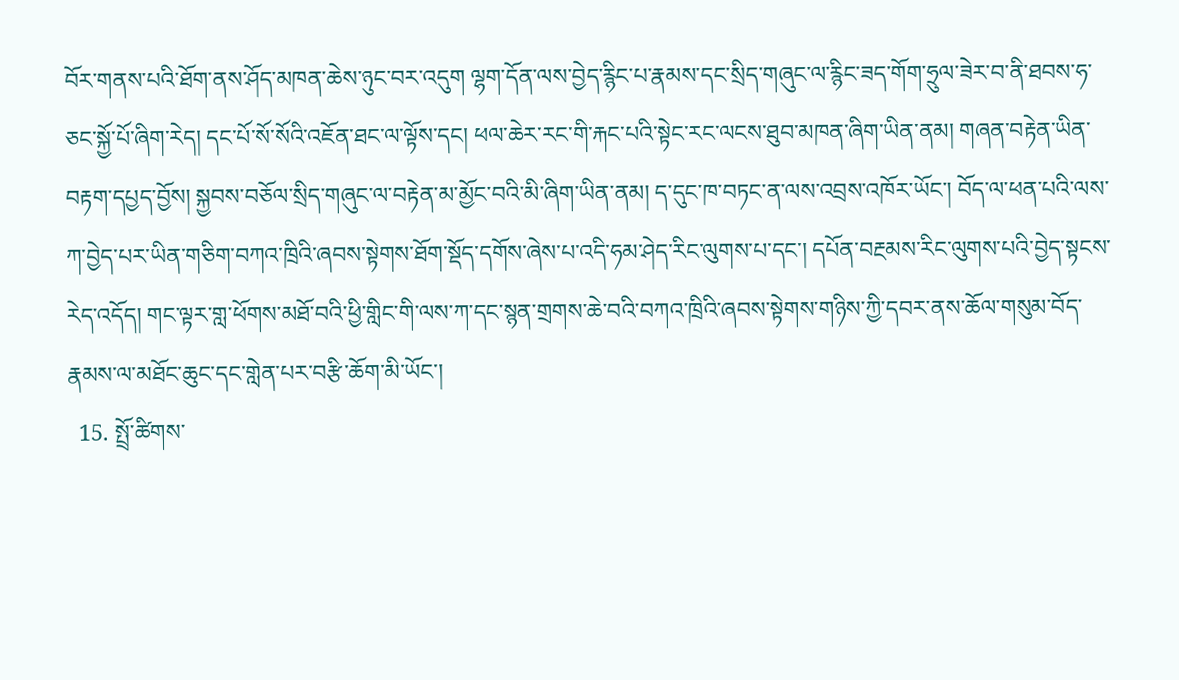བོར་གནས་པའི་ཐོག་ནས་ཤོད་མཁན་ཆེས་ཉུང་བར་འདུག ལྷག་དོན་ལས་བྱེད་རྙིང་པ་རྣམས་དང་སྲིད་གཞུང་ལ་རྙིང་ཟད་གོག་ཧྲུལ་ཟེར་བ་ནི་ཐབས་ཧ་ཅང་སྐྱོ་པོ་ཞིག་རེད། དང་པོ་སོ་སོའི་འཇོན་ཐང་ལ་ལྟོས་དང། ཕལ་ཆེར་རང་གི་རྐང་པའི་སྟེང་རང་ལངས་ཐུབ་མཁན་ཞིག་ཡིན་ནམ། གཞན་བརྟེན་ཡིན་བརྟག་དཔྱད་བྱོས། སྐྱབས་བཅོལ་སྲིད་གཞུང་ལ་བརྟེན་མ་མྱོང་བའི་མི་ཞིག་ཡིན་ནམ། ད་དུང་ཁ་བཏང་ན་ལས་འབྲས་འཁོར་ཡོང་། བོད་ལ་ཕན་པའི་ལས་ཀ་བྱེད་པར་ཡིན་གཅིག་བཀའ་ཁྲིའི་ཞབས་སྟེགས་ཐོག་སྡོད་དགོས་ཞེས་པ་འདི་ཧམ་ཤེད་རིང་ལུགས་པ་དང་། དཔོན་བརྔམས་རིང་ལུགས་པའི་བྱེད་སྟངས་རེད་འདོད། གང་ལྟར་གླ་ཕོགས་མཐོ་བའི་ཕྱི་གླིང་གི་ལས་ཀ་དང་སྙན་གྲགས་ཆེ་བའི་བཀའ་ཁྲིའི་ཞབས་སྟེགས་གཉིས་ཀྱི་དབར་ནས་ཆོལ་གསུམ་བོད་རྣམས་ལ་མཐོང་ཆུང་དང་གླེན་པར་བརྩི་ཆོག་མི་ཡོང་།
  15. སྤྲོ་ཚིགས་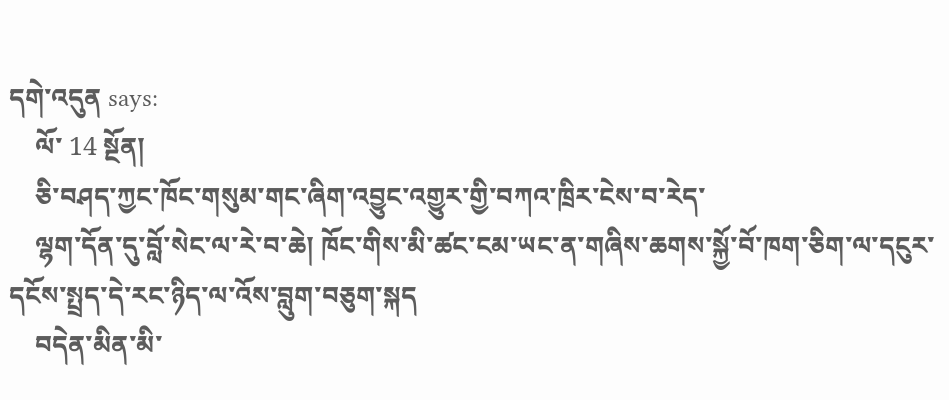དགེ་འདུན says:
    ལོ་ 14 སྔོན།
    ཅི་བཤད་ཀྱང་ཁོང་གསུམ་གང་ཞིག་འབྱུང་འགྱུར་གྱི་བཀའ་ཁྲིར་ངེས་བ་རེད་
    ལྷག་དོན་དུ་བློ་སེང་ལ་རེ་བ་ཆེ། ཁོང་གིས་མི་ཚང་ངམ་ཡང་ན་གཞིས་ཆགས་སྐྱོ་བོ་ཁག་ཅིག་ལ་དངུར་དངོས་སྤྲད་དེ་རང་ཉིད་ལ་འོས་བླུག་བཅུག་སྐད
    བདེན་མིན་མི་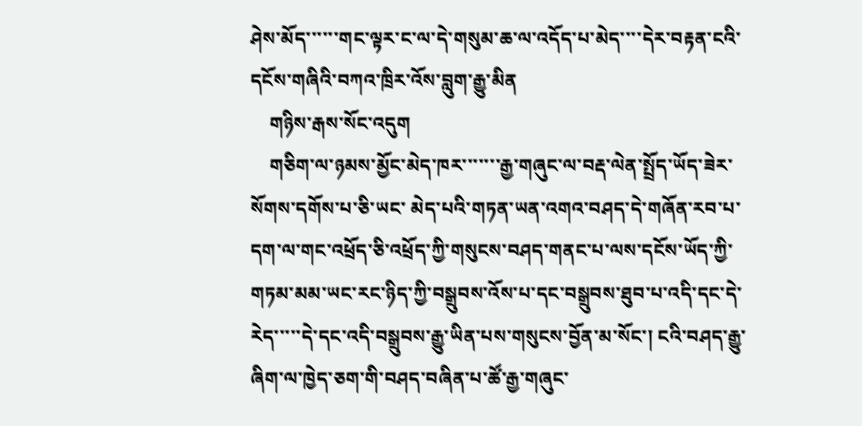ཤེས་མོད་་་་་་གང་ལྟར་ང་ལ་དེ་གསུམ་ཆ་ལ་འདོད་པ་མེད་་་་དེར་བརྟན་ངའི་དངོས་གཞིའི་བཀའ་ཁྲིར་འོས་བླུག་རྒྱུ་མིན
    གཉིས་རྒས་སོང་འདུག
    གཅིག་ལ་ཉམས་མྱོང་མེད་ཁར་་་་་་་རྒྱ་གཞུང་ལ་བརྡ་ལེན་སྤྲོད་ཡོད་ཟེར་སོགས་དགོས་པ་ཅི་ཡང་ མེད་པའི་གཏན་ཡན་འགའ་བཤད་དེ་གཞོན་རབ་པ་དག་ལ་གང་འཕྲོད་ཅི་འཕྲོད་ཀྱི་གསུངས་བཤད་གནང་པ་ལས་དངོས་ཡོད་ཀྱི་གཏམ་མམ་ཡང་རང་ཉིད་ཀྱི་བསྒྲུབས་འོས་པ་དང་བསྒྲུབས་ཐུབ་པ་འདི་དང་དེ་རེད་་་་་དེ་དང་འདི་བསྒྲུབས་རྒྱུ་ཡིན་པས་གསུངས་བྱོན་མ་སོང་། ངའི་བཤད་རྒྱུ་ཞིག་ལ་ཁྱེད་ཅག་གི་བཤད་བཞིན་པ་ཚོ་རྒྱ་གཞུང་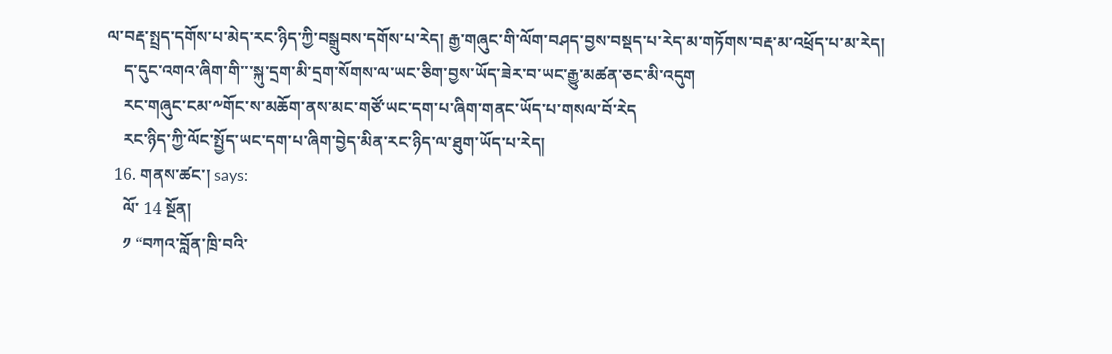ལ་བརྡ་སྤྲད་དགོས་པ་མེད་རང་ཉིད་ཀྱི་བསྒྲུབས་དགོས་པ་རེད། རྒྱ་གཞུང་གི་ལོག་བཤད་བྱས་བསྡད་པ་རེད་མ་གཏོགས་བརྡ་མ་འཕྲོད་པ་མ་རེད།
    ད་དུང་འགའ་ཞིག་གི་་་སྐུ་དྲག་མི་དྲག་སོགས་ལ་ཡང་ཅིག་བྱས་ཡོད་ཟེར་བ་ཡང་རྒྱུ་མཚན་ཅང་མི་འདུག
    རང་གཞུང་ངམ་༸གོང་ས་མཆོག་ནས་མང་གཙོ་ཡང་དག་པ་ཞིག་གནང་ཡོད་པ་གསལ་བོ་རེད
    རང་ཉིད་ཀྱི་ལོང་སྤྱོད་ཡང་དག་པ་ཞིག་བྱེད་མིན་རང་ཉིད་ལ་ཐུག་ཡོད་པ་རེད།
  16. གནས་ཚང་། says:
    ལོ་ 14 སྔོན།
    ༡ “བཀའ་བློན་ཁྲི་བའི་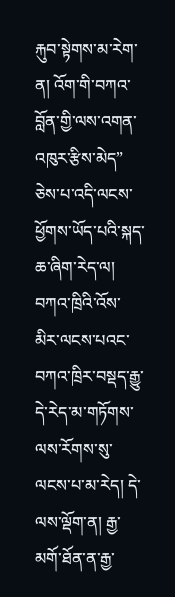རྐུབ་སྟེགས་མ་རེག་ན། འོག་གི་བཀའ་བློན་གྱི་ལས་འགན་འཁུར་རྩིས་མེད” ཅེས་པ་འདི་ལངས་ཕྱོགས་ཡོད་པའི་སྐད་ཆ་ཞིག་རེད་ལ། བཀའ་ཁྲིའི་འོས་མིར་ལངས་པའང་བཀའ་ཁྲིར་བསྡད་རྒྱུ་དེ་རེད་མ་གཏོགས་ལས་རོགས་སུ་ལངས་པ་མ་རེད། དེ་ལས་ལྡོག་ན། རྒྱ་མགོ་ཐོན་ན་རྒྱ་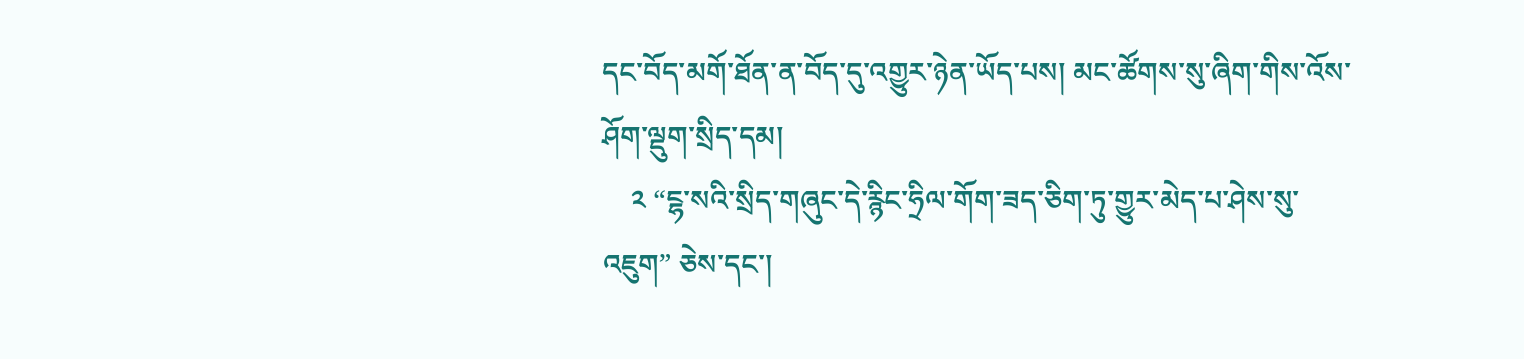དང་བོད་མགོ་ཐོན་ན་བོད་དུ་འགྱུར་ཉེན་ཡོད་པས། མང་ཚོགས་སུ་ཞིག་གིས་འོས་ཤོག་ལྡུག་སྲིད་དམ།
    ༢ “ངྷ་སའི་སྲིད་གཞུང་དེ་རྙིང་ཧྲིལ་གོག་ཟད་ཅིག་ཏུ་གྱུར་མེད་པ་ཤེས་སུ་འཇུག” ཅེས་དང་།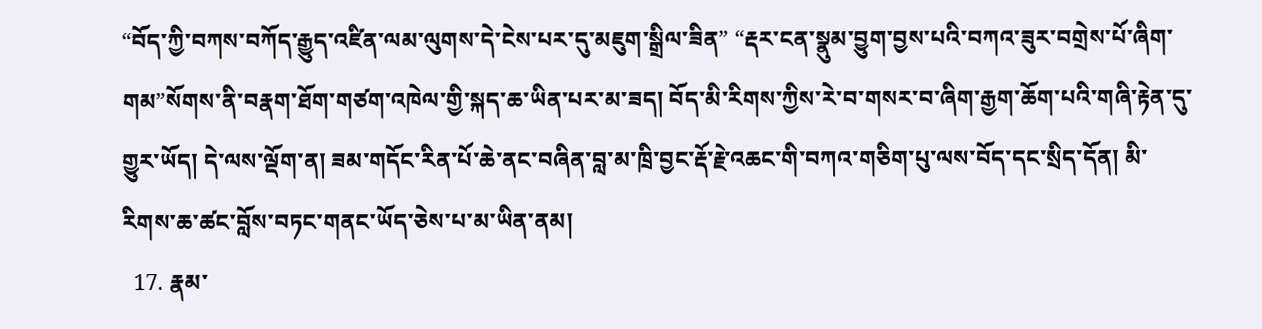“བོད་ཀྱི་བཀས་བཀོད་རྒྱུད་འཛིན་ལམ་ལུགས་དེ་ངེས་པར་དུ་མཇུག་སྒྲིལ་ཟིན” “རྡར་ངན་སྣུམ་བྱུག་བྱས་པའི་བཀའ་ཟུར་བགྲེས་པོ་ཞིག་གམ”སོགས་ནི་བརྣག་ཐོག་གཙག་འཁེལ་གྱི་སྐད་ཆ་ཡིན་པར་མ་ཟད། བོད་མི་རིགས་ཀྱིས་རེ་བ་གསར་བ་ཞིག་རྒྱག་ཆོག་པའི་གཞི་རྟེན་དུ་གྱུར་ཡོད། དེ་ལས་ལྡོག་ན། ཟམ་གདོང་རིན་པོ་ཆེ་ནང་བཞིན་བླ་མ་ཁྲི་བྱང་རྡོ་རྗེ་འཆང་གི་བཀའ་གཅིག་པུ་ལས་བོད་དང་སྲིད་དོན། མི་རིགས་ཆ་ཚང་བློས་བཏང་གནང་ཡོད་ཅེས་པ་མ་ཡིན་ནམ།
  17. རྣམ་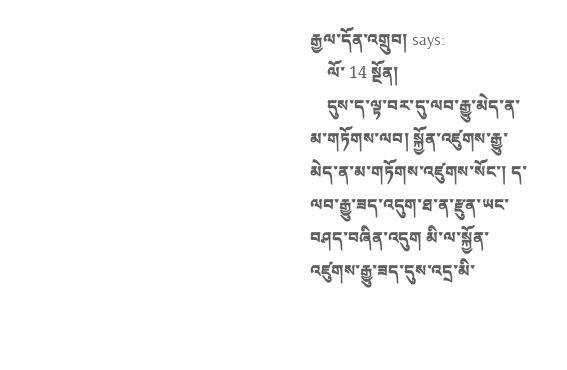རྒྱལ་དོན་འགྲུབ། says:
    ལོ་ 14 སྔོན།
    དུས་ད་ལྟ་བར་དུ་ལབ་རྒྱུ་མེད་ན་མ་གཏོགས་ལབ། སྐྱོན་འཛུགས་རྒྱུ་མེད་ན་མ་གཏོགས་འཛུགས་སོང་། ད་ལབ་རྒྱུ་ཟད་འདུག་ཐ་ན་རྫུན་ཡང་བཤད་བཞིན་འདུག མི་ལ་སྐྱོན་འཛུགས་རྒྱུ་ཟད་དུས་འདྲ་མི་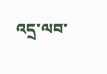འདྲ་ལབ་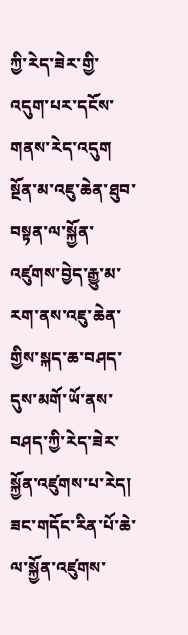ཀྱི་རེད་ཟེར་གྱི་འདུག་པར་དངོས་གནས་རེད་འདུག སྔོན་མ་འཇུ་ཆེན་ཐུབ་བསྟན་ལ་སྐྱོན་འཛུགས་བྱེད་རྒྱུ་མ་རག་ནས་འཇུ་ཆེན་གྱིས་སྐད་ཆ་བཤད་དུས་མགོ་ཡོ་ནས་བཤད་ཀྱི་རེད་ཟེར་སྐྱོན་འཛུགས་པ་རེད། ཟང་གདོང་རིན་པོ་ཆེ་ལ་སྐྱོན་འཛུགས་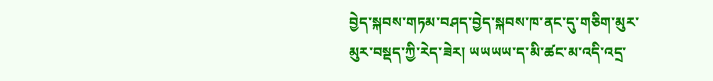བྱེད་སྐབས་གཏམ་བཤད་བྱེད་སྐབས་ཁ་ནང་དུ་གཅིག་མུར་མུར་བསྡད་ཀྱི་རེད་ཟེར། ཡཡཡཡ་ད་མི་ཚང་མ་འདི་འདྲ་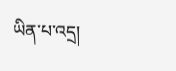ཡིན་པ་འདྲ།